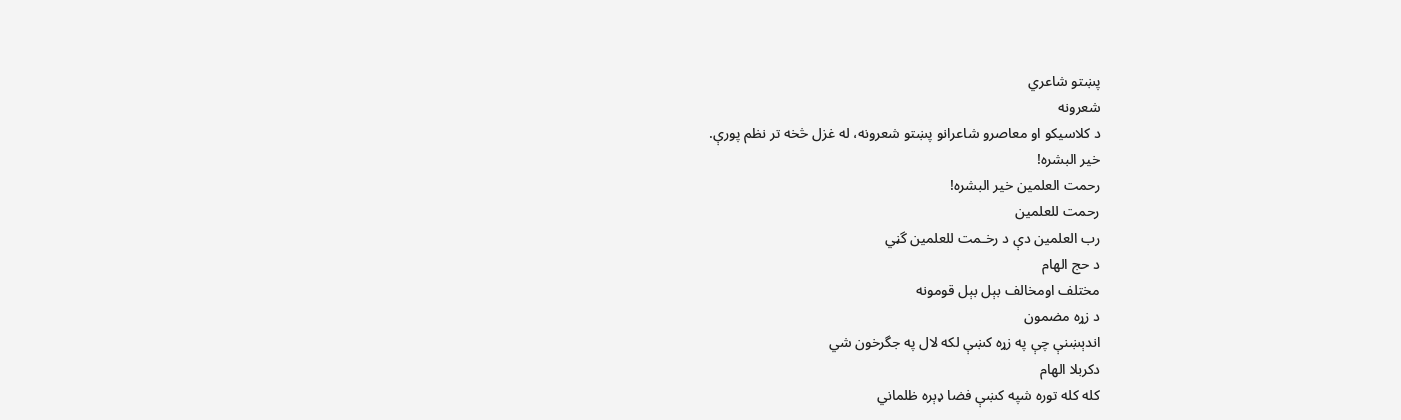پښتو شاعري
شعرونه
د کلاسیکو او معاصرو شاعرانو پښتو شعرونه، له غزل څخه تر نظم پورې.
خير البشره!
رحمت العلمين خير البشره!
رحمت للعلمين
رب العلمين دې د رخـمت للعلمين گڼي
د حج الهام
مختلف اومخالف بېل بېل قومونه
د زړه مضمون
اندېښنې چې په زړه کښې لکه لال په جگرخون شي
دکربلا الهام
کله کله توره شپه کښې فضا ډېره ظلماني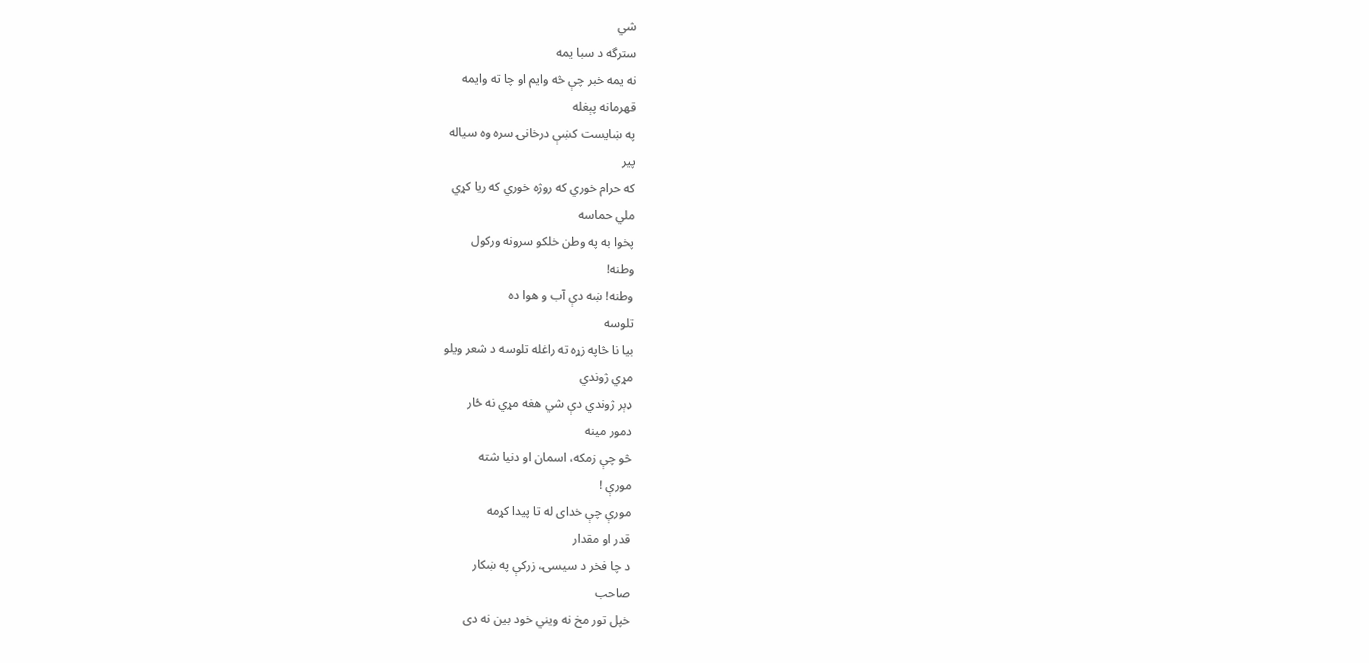شي
سترگه د سبا يمه
نه يمه خبر چې څه وايم او چا ته وايمه
قهرمانه پېغله
په ښايست کښې درخانۍ سره وه سياله
پير
که حرام خوري که روژه خوري که ريا کړي
ملي حماسه
پخوا به په وطن خلکو سرونه ورکول
وطنه!
وطنه! ښه دې آب و هوا ده
تلوسه
بيا نا څاپه زړه ته راغله تلوسه د شعر ويلو
مړي ژوندي
ډېر ژوندي دې شي هغه مړي نه ځار
دمور مينه
څو چې زمکه، اسمان او دنيا شته
مورې !
مورې چې خدای له تا پيدا کړمه
قدر او مقدار
د چا فخر د سيسۍ، زرکې په ښکار
صاحب
خپل تور مخ نه ويني خود بين نه دی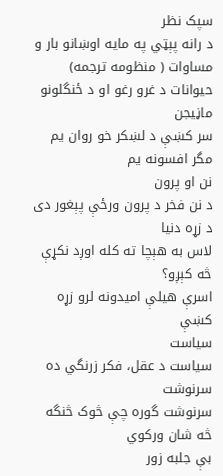سپک نظر
د رانه پېټي په مايه اوښانو بار و
مساوات ( منظومه ترجمه)
حيوانات د غرو رغو او د ځنگلونو
ماڼيجن
سر کښې د لښکر خو روان يم مگر افسونه يم
نن او پرون
د نن فخر د پرون ورځې پېغور دی
د زړه دنيا
لاس به هېچا ته کله اوږد نکړې
څه کېږو؟
اسرې هيلې اميدونه لرو زړه کښې
سياست
سياست د عقل، فکر زرنگي ده
سرنوشت
سرنوشت گوره چې څوک څنگه څه شان ورکوي
بې جلبه زور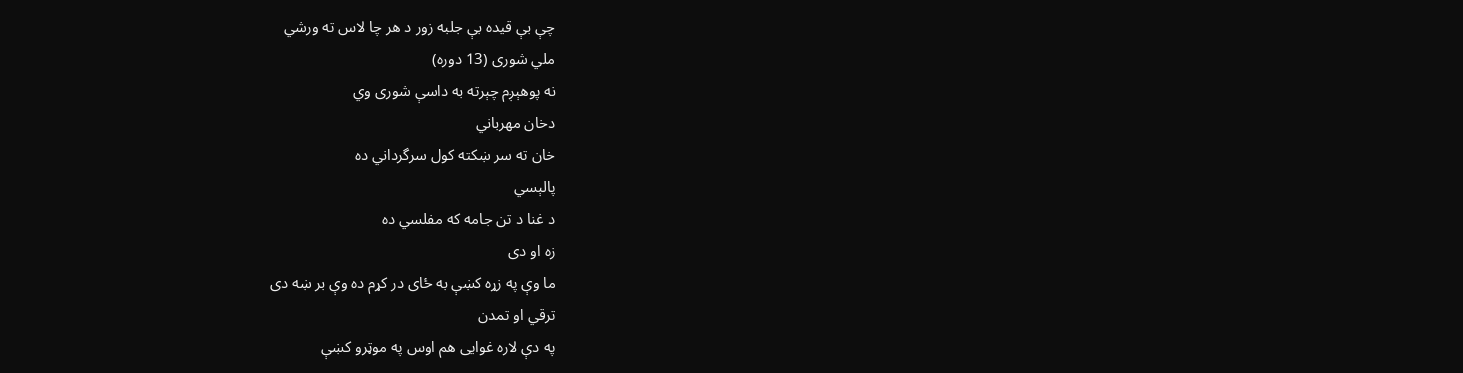چې بې قيده بې جلبه زور د هر چا لاس ته ورشي
ملي شوری (13 دوره)
نه پوهېږم چېرته به داسې شوری وي
دخان مهرباني
خان ته سر ښکته کول سرگرداني ده
پالېسي
د غنا د تن جامه که مفلسي ده
زه او دی
ما وې په زړه کښې به ځای در کړم ده وې بر ښه دی
ترقي او تمدن
په دې لاره غوايی هم اوس په موټرو کښې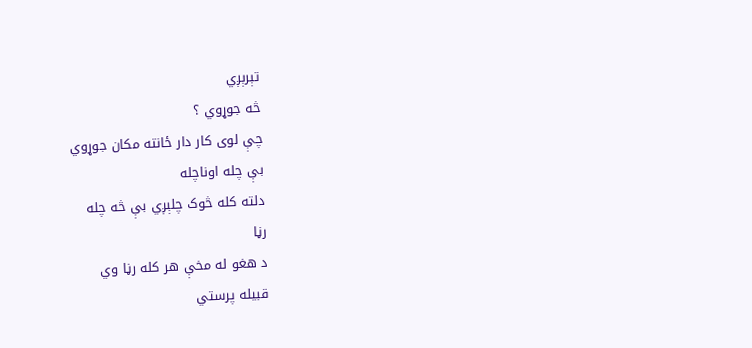تېرېږي
څه جوړوي ؟
چې لوی کار دار ځانته مکان جوړوي
بې چله اوناچله
دلته کله څوک چلېږي بې څه چله
رڼا
د هغو له مخې هر کله رڼا وي
قبيله پرستي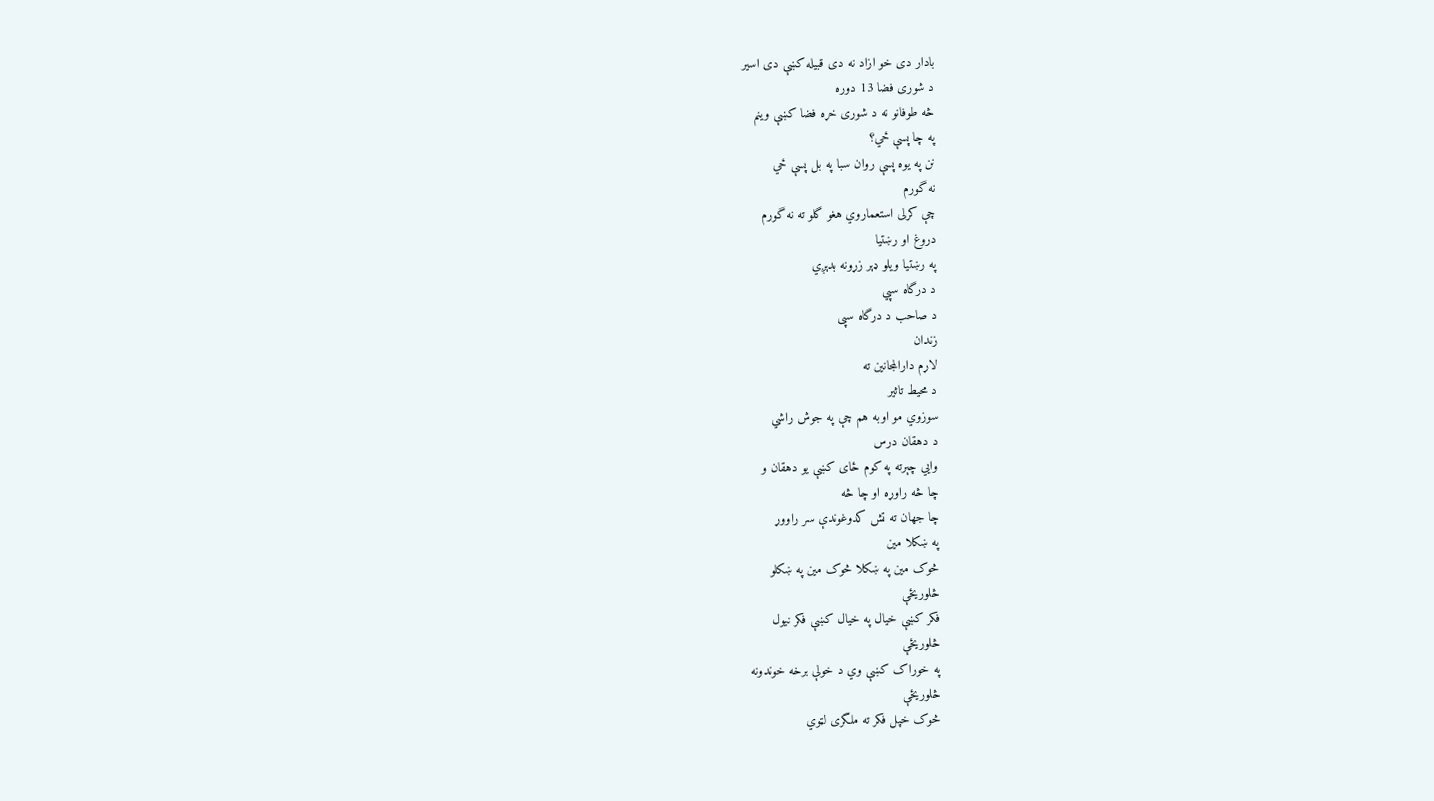بادار دی خو ازاد نه دی قبيله کښې دی اسير
د شوری فضا 13 دوره
څه طوفانو نه د شوری خړه فضا کښې وينم
په چا پسې ځي؟
نن په يوه پسې روان سبا په بل پسې ځي
نه گورم
چې کرلی استعماروي هغو گلو ته نه گورم
دروغ او رښتيا
په رښتيا ويلو ډېر زړونه بدېږي
د درگاه سپي
د صاحب د درگاه سپی
زندان
لاړم دارالمجانين ته
د محيط تاثير
سوزوي مو اوبه هم چې په جوش راشي
د دهقان درس
وايي چېرته په کوم ځای کښې يو دهقان و
چا څه راوړه او چا څه
چا جهان ته تش کدوغوندې سر راووړ
په ښکلا مين
څوک مين په ښکلا څوک مين په ښکلو
څلوريځې
فکر کښې خيال په خيال کښې فکر نيول
څلوريځې
په خوراک کښې وي د خولې برخه خوندونه
څلوريځې
څوک خپل فکر ته ملگری لټوي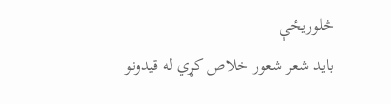څلوريځې
بايد شعر شعور خلاص کړي له قيدونو